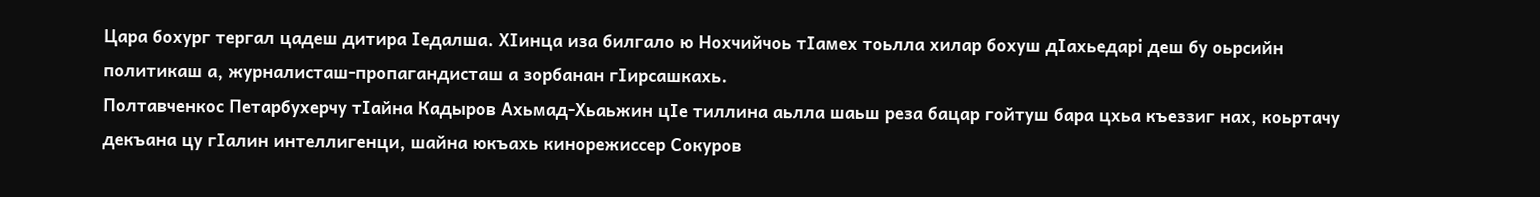Цара бохург тергал цадеш дитира Iедалша. ХIинца иза билгало ю Нохчийчоь тIамех тоьлла хилар бохуш дIахьедарi деш бу оьрсийн политикаш а, журналисташ-пропагандисташ а зорбанан гIирсашкахь.
Полтавченкос Петарбухерчу тIайна Кадыров Ахьмад-Хьаьжин цIе тиллина аьлла шаьш реза бацар гойтуш бара цхьа къеззиг нах, коьртачу декъана цу гIалин интеллигенци, шайна юкъахь кинорежиссер Сокуров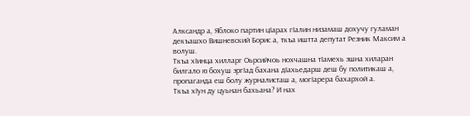Алксандр а, Яблоко партин цIарах гIалин низамаш дохучу гуламан декъашхо Вишневский Борис а, ткъа иштта депутат Резник Максим а волуш.
Ткъа хIинца хилларг Оьрсийчоь нохчашна тIамехь эшна хиларан билгало ю бохуш эргIад бахана дIахьедарш деш бу политикаш а, пропаганда еш болу журналисташ а, могIарера бахархой а.
Ткъа хIун ду цуьнан бахьана? И нах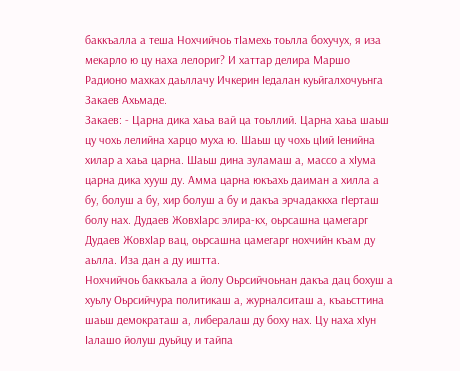баккъалла а теша Нохчийчоь тIамехь тоьлла бохучух, я иза мекарло ю цу наха лелориг? И хаттар делира Маршо Радионо махках даьллачу Ичкерин Iедалан куьйгалхочуьнга Закаев Ахьмаде.
Закаев: - Царна дика хаьа вай ца тоьллий. Царна хаьа шаьш цу чохь лелийна харцо муха ю. Шаьш цу чохь цIий Iенийна хилар а хаьа царна. Шаьш дина зуламаш а, массо а хIума царна дика хууш ду. Амма царна юкъахь даиман а хилла а бу, болуш а бу, хир болуш а бу и дакъа эрчадаккха гIерташ болу нах. Дудаев ЖовхIарс элира-кх, оьрсашна цамегарг Дудаев ЖовхIар вац, оьрсашна цамегарг нохчийн къам ду аьлла. Иза дан а ду иштта.
Нохчийчоь баккъала а йолу Оьрсийчоьнан дакъа дац бохуш а хуьлу Оьрсийчура политикаш а, журналситаш а, къаьсттина шаьш демократаш а, либералаш ду боху нах. Цу наха хIун Iалашо йолуш дуьйцу и тайпа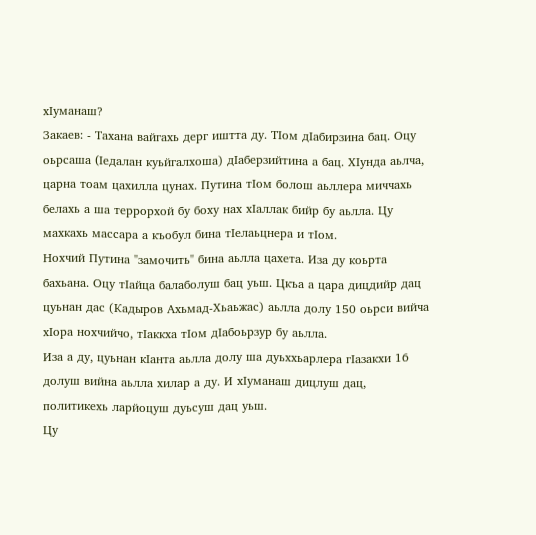хIуманаш?
Закаев: - Тахана вайгахь дерг иштта ду. ТIом дIабирзина бац. Оцу оьрсаша (Iедалан куьйгалхоша) дIаберзийтина а бац. ХIунда аьлча, царна тоам цахилла цунах. Путина тIом болош аьллера миччахь белахь а ша террорхой бу боху нах хIаллак бийр бу аьлла. Цу махкахь массара а къобул бина тIелаьцнера и тIом.
Нохчий Путина "замочить" бина аьлла цахета. Иза ду коьрта бахьана. Оцу тIайца балаболуш бац уьш. Цкъа а цара дицдийр дац цуьнан дас (Кадыров Ахьмад-Хьаьжас) аьлла долу 150 оьрси вийча хIора нохчийчо, тIаккха тIом дIабоьрзур бу аьлла.
Иза а ду, цуьнан кIанта аьлла долу ша дуьххьарлера гIазакхи 16 долуш вийна аьлла хилар а ду. И хIуманаш дицлуш дац, политикехь ларйоцуш дуьсуш дац уьш.
Цу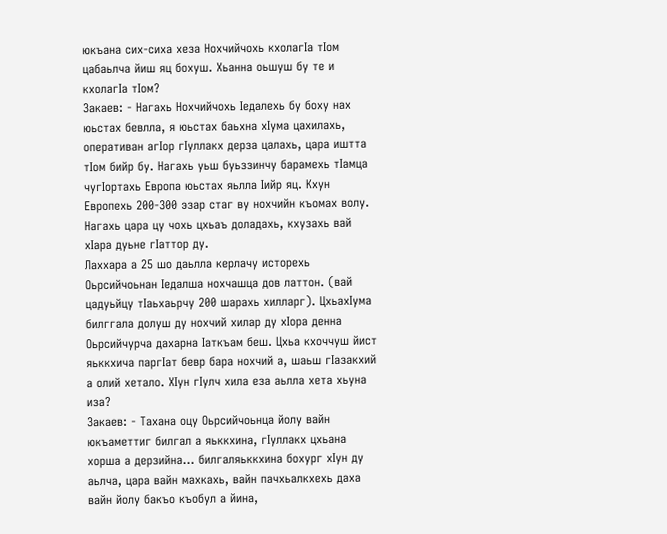юкъана сих-сиха хеза Нохчийчохь кхолагIа тIом цабаьлча йиш яц бохуш. Хьанна оьшуш бу те и кхолагIа тIом?
Закаев: - Нагахь Нохчийчохь Iедалехь бу боху нах юьстах бевлла, я юьстах баьхна хIума цахилахь, оперативан агIор гIуллакх дерза цалахь, цара иштта тIом бийр бу. Нагахь уьш буьззинчу барамехь тIамца чугIортахь Европа юьстах яьлла Iийр яц. Кхун Европехь 200-300 эзар стаг ву нохчийн къомах волу. Нагахь цара цу чохь цхьаъ доладахь, кхузахь вай хIара дуьне гIаттор ду.
Лаххара а 25 шо даьлла керлачу исторехь Оьрсийчоьнан Iедалша нохчашца дов латтон. (вай цадуьйцу тIаьхаьрчу 200 шарахь хилларг). ЦхьахIума билггала долуш ду нохчий хилар ду хIора денна Оьрсийчурча дахарна Iаткъам беш. Цхьа кхоччуш йист яьккхича паргIат бевр бара нохчий а, шаьш гIазакхий а олий хетало. ХIун гIулч хила еза аьлла хета хьуна иза?
Закаев: - Тахана оцу Оьрсийчоьнца йолу вайн юкъаметтиг билгал а яьккхина, гIуллакх цхьана хорша а дерзийна... билгаляьккхина бохург хIун ду аьлча, цара вайн махкахь, вайн пачхьалкхехь даха вайн йолу бакъо къобул а йина,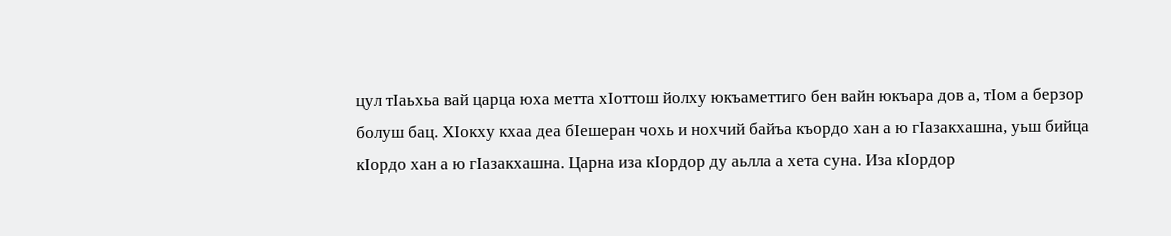цул тIаьхьа вай царца юха метта хIоттош йолxу юкъаметтиго бен вайн юкъара дов а, тIом а берзор болуш бац. ХIокху кхаа деа бIешеран чохь и нохчий байъа къордо хан а ю гIазакхашна, уьш бийца кIордо хан а ю гIазакхашна. Царна иза кIордор ду аьлла а хета суна. Иза кIордор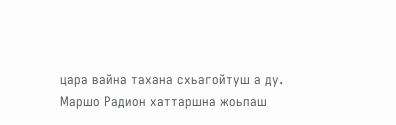цара вайна тахана схьагойтуш а ду.
Маршо Радион хаттаршна жоьпаш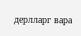дерлларг вара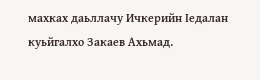махках даьллачу Ичкерийн Iедалан куьйгалхо Закаев Ахьмад.